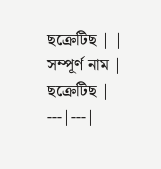ছক্ৰেটিছ | |
সম্পূৰ্ণ নাম | ছক্ৰেটিছ |
---|---|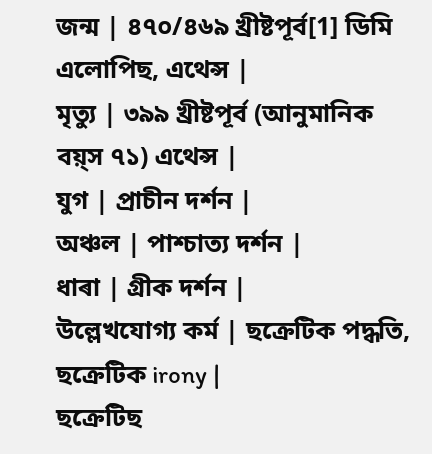জন্ম | ৪৭০/৪৬৯ খ্ৰীষ্টপূৰ্ব[1] ডিমি এলোপিছ, এথেন্স |
মৃত্যু | ৩৯৯ খ্ৰীষ্টপূৰ্ব (আনুমানিক বয়্স ৭১) এথেন্স |
যুগ | প্ৰাচীন দৰ্শন |
অঞ্চল | পাশ্চাত্য দৰ্শন |
ধাৰা | গ্ৰীক দৰ্শন |
উল্লেখযোগ্য কৰ্ম | ছক্ৰেটিক পদ্ধতি, ছক্ৰেটিক irony |
ছক্ৰেটিছ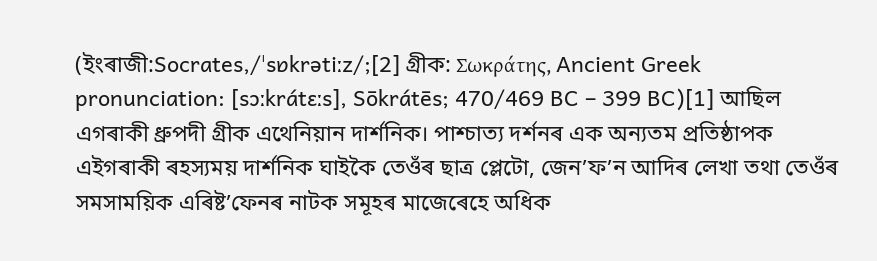(ইংৰাজী:Socrates,/ˈsɒkrətiːz/;[2] গ্ৰীক: Σωκράτης, Ancient Greek pronunciation: [sɔːkrátɛːs], Sōkrátēs; 470/469 BC – 399 BC)[1] আছিল এগৰাকী ধ্ৰুপদী গ্ৰীক এথেনিয়ান দাৰ্শনিক। পাশ্চাত্য দৰ্শনৰ এক অন্যতম প্ৰতিষ্ঠাপক এইগৰাকী ৰহস্যময় দাৰ্শনিক ঘাইকৈ তেওঁৰ ছাত্ৰ প্লেটো, জেন’ফ’ন আদিৰ লেখা তথা তেওঁৰ সমসাময়িক এৰিষ্ট’ফেনৰ নাটক সমূহৰ মাজেৰেহে অধিক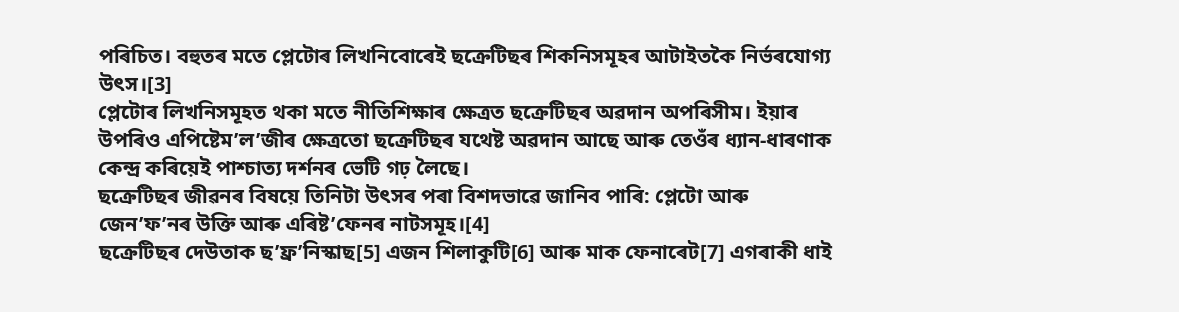পৰিচিত। বহুতৰ মতে প্লেটোৰ লিখনিবোৰেই ছক্ৰেটিছৰ শিকনিসমূহৰ আটাইতকৈ নিৰ্ভৰযোগ্য উৎস।[3]
প্লেটোৰ লিখনিসমূহত থকা মতে নীতিশিক্ষাৰ ক্ষেত্ৰত ছক্ৰেটিছৰ অৱদান অপৰিসীম। ইয়াৰ উপৰিও এপিষ্টেম’ল’জীৰ ক্ষেত্ৰতো ছক্ৰেটিছৰ যথেষ্ট অৱদান আছে আৰু তেওঁৰ ধ্যান-ধাৰণাক কেন্দ্ৰ কৰিয়েই পাশ্চাত্য দৰ্শনৰ ভেটি গঢ় লৈছে।
ছক্ৰেটিছৰ জীৱনৰ বিষয়ে তিনিটা উৎসৰ পৰা বিশদভাৱে জানিব পাৰি: প্লেটো আৰু জেন’ফ’নৰ উক্তি আৰু এৰিষ্ট’ফেনৰ নাটসমূহ।[4]
ছক্ৰেটিছৰ দেউতাক ছ’ফ্ৰ’নিস্কাছ[5] এজন শিলাকুটি[6] আৰু মাক ফেনাৰেট[7] এগৰাকী ধাই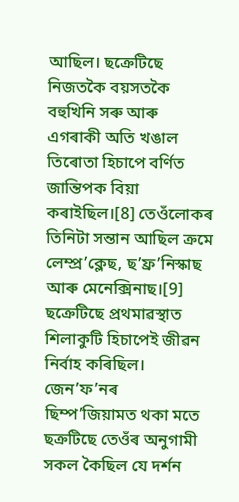আছিল। ছক্ৰেটিছে নিজতকৈ বয়সতকৈ বহুখিনি সৰু আৰু এগৰাকী অতি খঙাল তিৰোতা হিচাপে বৰ্ণিত জান্তিপক বিয়া কৰাইছিল।[8] তেওঁলোকৰ তিনিটা সন্তান আছিল ক্ৰমে লেম্প্ৰ’ক্লেছ, ছ’ফ্ৰ’নিস্কাছ আৰু মেনেক্সিনাছ।[9]
ছক্ৰেটিছে প্ৰথমাৱস্থাত শিলাকুটি হিচাপেই জীৱন নিৰ্বাহ কৰিছিল। জেন’ফ’নৰ ছিম্প’জিয়ামত থকা মতে ছক্ৰটিছে তেওঁৰ অনুগামী সকল কৈছিল যে দৰ্শন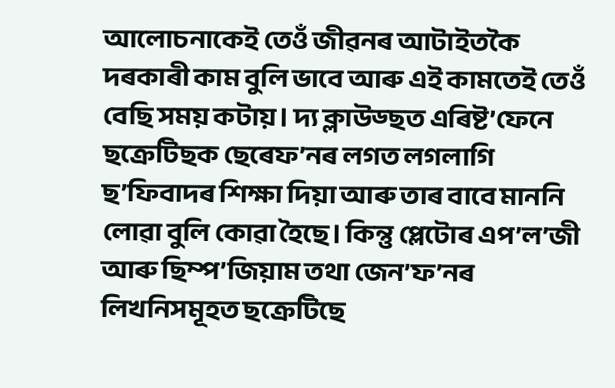আলোচনাকেই তেওঁ জীৱনৰ আটাইতকৈ দৰকাৰী কাম বুলি ভাবে আৰু এই কামতেই তেওঁ বেছি সময় কটায়। দ্য ক্লাউড্ছত এৰিষ্ট’ফেনে ছক্ৰেটিছক ছেৰেফ’নৰ লগত লগলাগি ছ’ফিবাদৰ শিক্ষা দিয়া আৰু তাৰ বাবে মাননি লোৱা বুলি কোৱা হৈছে। কিন্তু প্লেটোৰ এপ’ল’জী আৰু ছিম্প’জিয়াম তথা জেন’ফ’নৰ লিখনিসমূহত ছক্ৰেটিছে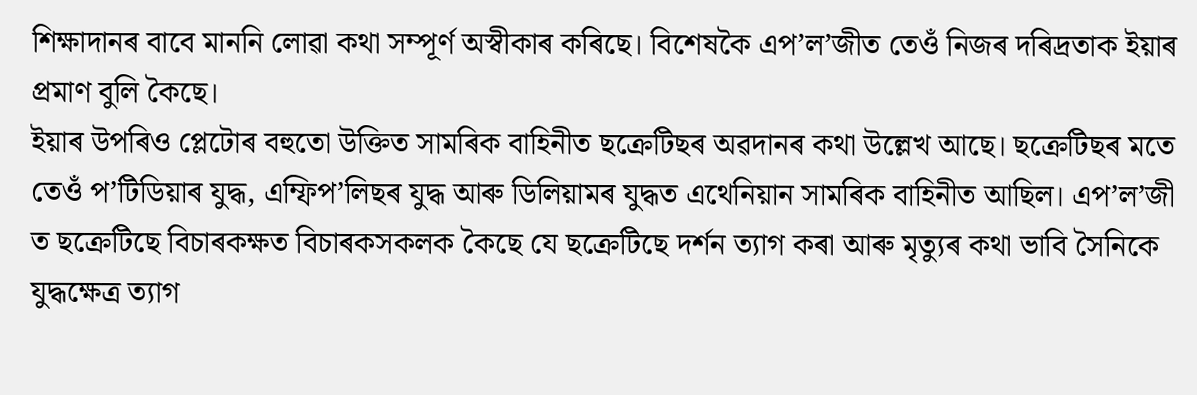শিক্ষাদানৰ বাবে মাননি লোৱা কথা সম্পূৰ্ণ অস্বীকাৰ কৰিছে। বিশেষকৈ এপ’ল’জীত তেওঁ নিজৰ দৰিদ্ৰতাক ইয়াৰ প্ৰমাণ বুলি কৈছে।
ইয়াৰ উপৰিও প্লেটোৰ বহুতো উক্তিত সামৰিক বাহিনীত ছক্ৰেটিছৰ অৱদানৰ কথা উল্লেখ আছে। ছক্ৰেটিছৰ মতে তেওঁ প’টিডিয়াৰ যুদ্ধ, এম্ফিপ’লিছৰ যুদ্ধ আৰু ডিলিয়ামৰ যুদ্ধত এথেনিয়ান সামৰিক বাহিনীত আছিল। এপ’ল’জী ত ছক্ৰেটিছে বিচাৰকক্ষত বিচাৰকসকলক কৈছে যে ছক্ৰেটিছে দৰ্শন ত্যাগ কৰা আৰু মৃত্যুৰ কথা ভাবি সৈনিকে যুদ্ধক্ষেত্ৰ ত্যাগ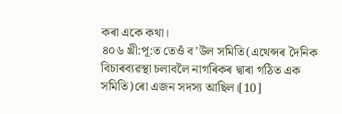কৰা একে কথা।
৪০৬ খ্ৰী:পূ:ত তেওঁ ব’উল সমিতি(এথেন্সৰ দৈনিক বিচাৰব্যৱস্থা চলাবলৈ নাগৰিকৰ দ্বাৰা গঠিত এক সমিতি)ৰো এজন সদস্য আছিল।[10]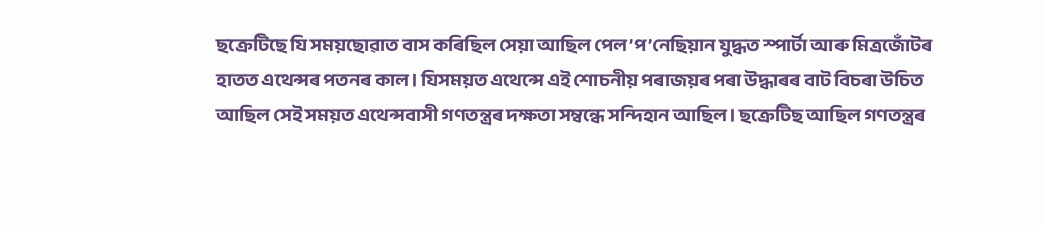ছক্ৰেটিছে যি সময়ছোৱাত বাস কৰিছিল সেয়া আছিল পেল’প’নেছিয়ান যুদ্ধত স্পাৰ্টা আৰু মিত্ৰজোঁটৰ হাতত এথেন্সৰ পতনৰ কাল। যিসময়ত এথেন্সে এই শোচনীয় পৰাজয়ৰ পৰা উদ্ধাৰৰ বাট বিচৰা উচিত আছিল সেই সময়ত এথেন্সবাসী গণতন্ত্ৰৰ দক্ষতা সম্বন্ধে সন্দিহান আছিল। ছক্ৰেটিছ আছিল গণতন্ত্ৰৰ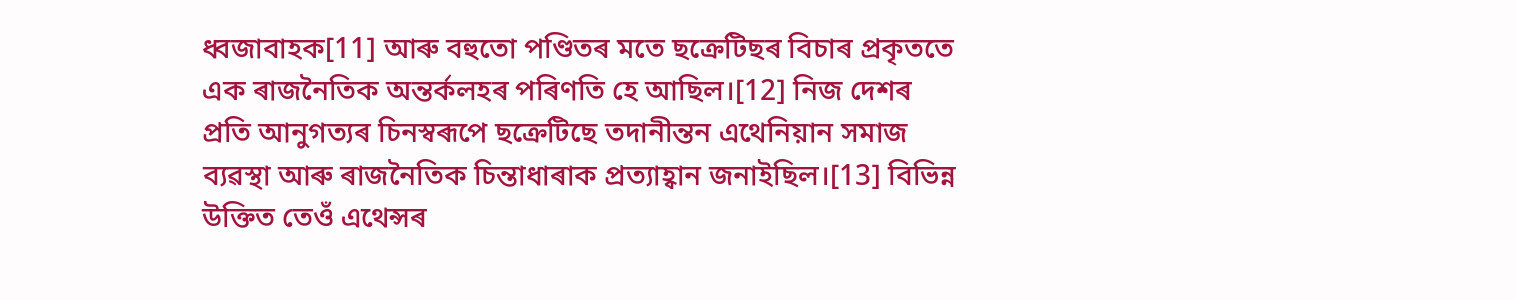ধ্বজাবাহক[11] আৰু বহুতো পণ্ডিতৰ মতে ছক্ৰেটিছৰ বিচাৰ প্ৰকৃততে এক ৰাজনৈতিক অন্তৰ্কলহৰ পৰিণতি হে আছিল।[12] নিজ দেশৰ প্ৰতি আনুগত্যৰ চিনস্বৰূপে ছক্ৰেটিছে তদানীন্তন এথেনিয়ান সমাজ ব্যৱস্থা আৰু ৰাজনৈতিক চিন্তাধাৰাক প্ৰত্যাহ্বান জনাইছিল।[13] বিভিন্ন উক্তিত তেওঁ এথেন্সৰ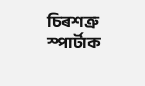চিৰশত্ৰু স্পাৰ্টাক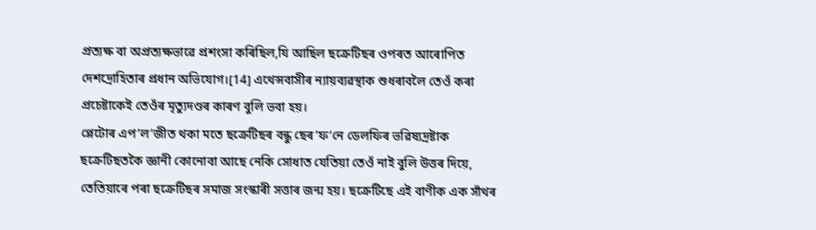প্ৰত্যক্ষ বা অপ্ৰত্যক্ষভাৱে প্ৰশংসা কৰিছিল,যি আছিল ছক্ৰেটিছৰ ওপৰত আৰোপিত দেশদ্ৰোহিতাৰ প্ৰধান অভিযোগ।[14] এথেন্সবাসীৰ ন্যায়ব্যৱস্থাক শুধৰাবলৈ তেওঁ কৰা প্ৰচেষ্টাকেই তেওঁৰ মৃত্যুদণ্ডৰ কাৰণ বুলি ভবা হয়।
প্লেটোৰ এপ’ল’জীত থকা মতে ছক্ৰেটিছৰ বন্ধু ছেৰ’ফ’নে ডেলফিৰ ভৱিষ্যদ্ৰষ্টাক ছক্ৰেটিছতকৈ জ্ঞানী কোনোবা আছে নেকি সোধাত যেতিয়া তেওঁ নাই বুলি উত্তৰ দিয়ে, তেতিয়াৰে পৰা ছক্ৰেটিছৰ সমাজ সংস্কাৰী সত্তাৰ জন্ম হয়। ছক্ৰেটিছে এই বাণীক এক সাঁথৰ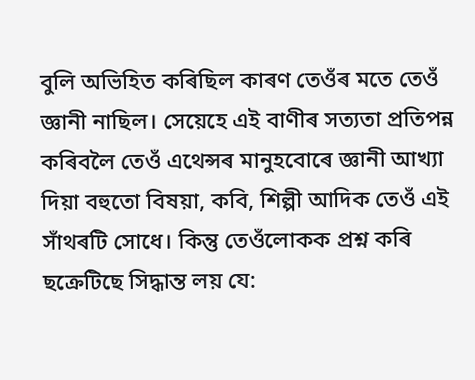বুলি অভিহিত কৰিছিল কাৰণ তেওঁৰ মতে তেওঁ জ্ঞানী নাছিল। সেয়েহে এই বাণীৰ সত্যতা প্ৰতিপন্ন কৰিবলৈ তেওঁ এথেন্সৰ মানুহবোৰে জ্ঞানী আখ্যা দিয়া বহুতো বিষয়া, কবি, শিল্পী আদিক তেওঁ এই সাঁথৰটি সোধে। কিন্তু তেওঁলোকক প্ৰশ্ন কৰি ছক্ৰেটিছে সিদ্ধান্ত লয় যে: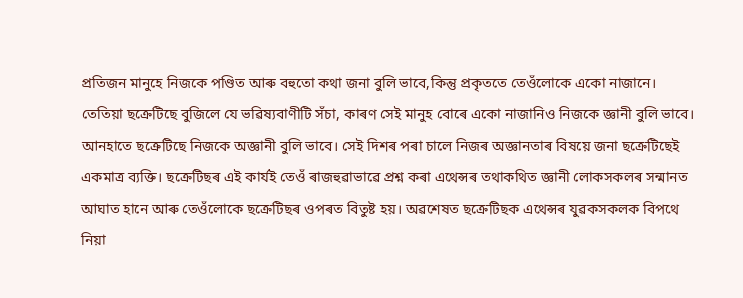প্ৰতিজন মানুহে নিজকে পণ্ডিত আৰু বহুতো কথা জনা বুলি ভাবে,কিন্তু প্ৰকৃততে তেওঁলোকে একো নাজানে। তেতিয়া ছক্ৰেটিছে বুজিলে যে ভৱিষ্যবাণীটি সঁচা, কাৰণ সেই মানুহ বোৰে একো নাজানিও নিজকে জ্ঞানী বুলি ভাবে। আনহাতে ছক্ৰেটিছে নিজকে অজ্ঞানী বুলি ভাবে। সেই দিশৰ পৰা চালে নিজৰ অজ্ঞানতাৰ বিষয়ে জনা ছক্ৰেটিছেই একমাত্ৰ ব্যক্তি। ছক্ৰেটিছৰ এই কাৰ্যই তেওঁ ৰাজহুৱাভাৱে প্ৰশ্ন কৰা এথেন্সৰ তথাকথিত জ্ঞানী লোকসকলৰ সন্মানত আঘাত হানে আৰু তেওঁলোকে ছক্ৰেটিছৰ ওপৰত বিতুষ্ট হয়। অৱশেষত ছক্ৰেটিছক এথেন্সৰ যুৱকসকলক বিপথে নিয়া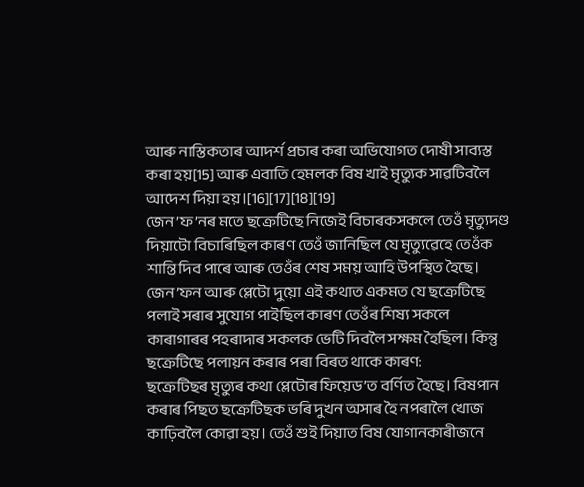আৰু নাস্তিকতাৰ আদৰ্শ প্ৰচাৰ কৰা অভিযোগত দোষী সাব্যস্ত কৰা হয়[15] আৰু এবাতি হেমলক বিষ খাই মৃত্যুক সাৱটিবলৈ আদেশ দিয়া হয়।[16][17][18][19]
জেন’ফ’নৰ মতে ছক্ৰেটিছে নিজেই বিচাৰকসকলে তেওঁ মৃত্যুদণ্ড দিয়াটো বিচাৰিছিল কাৰণ তেওঁ জানিছিল যে মৃত্যুৱেহে তেওঁক শান্তি দিব পাৰে আৰু তেওঁৰ শেষ সময় আহি উপস্থিত হৈছে।
জেন’ফন আৰু প্লেটো দুয়ো এই কথাত একমত যে ছক্ৰেটিছে পলাই সৰাৰ সুযোগ পাইছিল কাৰণ তেওঁৰ শিষ্য সকলে কাৰাগাৰৰ পহৰাদাৰ সকলক ভেটি দিবলৈ সক্ষম হৈছিল। কিন্তু ছক্ৰেটিছে পলায়ন কৰাৰ পৰা বিৰত থাকে কাৰণ:
ছক্ৰেটিছৰ মৃত্যুৰ কথা প্লেটোৰ ফিয়েড’ত বৰ্ণিত হৈছে। বিষপান কৰাৰ পিছত ছক্ৰেটিছক ভৰি দুখন অসাৰ হৈ নপৰালৈ খোজ কাঢ়িবলৈ কোৱা হয়। তেওঁ শুই দিয়াত বিষ যোগানকাৰীজনে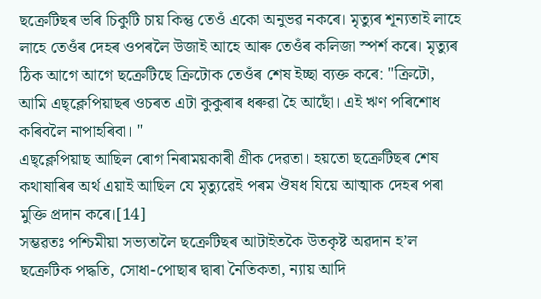ছক্ৰেটিছৰ ভৰি চিকুটি চায় কিন্তু তেওঁ একো অনুভৱ নকৰে। মৃত্যুৰ শূন্যতাই লাহে লাহে তেওঁৰ দেহৰ ওপৰলৈ উজাই আহে আৰু তেওঁৰ কলিজা স্পৰ্শ কৰে। মৃত্যুৰ ঠিক আগে আগে ছক্ৰেটিছে ক্ৰিটোক তেওঁৰ শেষ ইচ্ছা ব্যক্ত কৰে: "ক্ৰিটো, আমি এছ্ক্লেপিয়াছৰ ওচৰত এটা কুকুৰাৰ ধৰুৱা হৈ আছোঁ। এই ঋণ পৰিশোধ কৰিবলৈ নাপাহৰিবা। "
এছ্ক্লেপিয়াছ আছিল ৰোগ নিৰাময়কাৰী গ্ৰীক দেৱতা। হয়তো ছক্ৰেটিছৰ শেষ কথাষাৰিৰ অৰ্থ এয়াই আছিল যে মৃত্যুৱেই পৰম ঔষধ যিয়ে আত্মাক দেহৰ পৰা মুক্তি প্ৰদান কৰে।[14]
সম্ভৱতঃ পশ্চিমীয়া সভ্যতালৈ ছক্ৰেটিছৰ আটাইতকৈ উতকৃষ্ট অৱদান হ’ল ছক্ৰেটিক পদ্ধতি, সোধা-পোছাৰ দ্বাৰা নৈতিকতা, ন্যায় আদি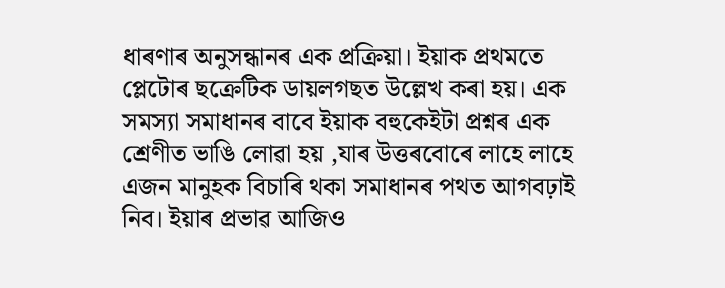ধাৰণাৰ অনুসন্ধানৰ এক প্ৰক্ৰিয়া। ইয়াক প্ৰথমতে প্লেটোৰ ছক্ৰেটিক ডায়লগছত উল্লেখ কৰা হয়। এক সমস্যা সমাধানৰ বাবে ইয়াক বহুকেইটা প্ৰশ্নৰ এক শ্ৰেণীত ভাঙি লোৱা হয় ,যাৰ উত্তৰবোৰে লাহে লাহে এজন মানুহক বিচাৰি থকা সমাধানৰ পথত আগবঢ়াই নিব। ইয়াৰ প্ৰভাৱ আজিও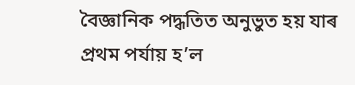বৈজ্ঞানিক পদ্ধতিত অনুভুত হয় যাৰ প্ৰথম পৰ্যায় হ’ল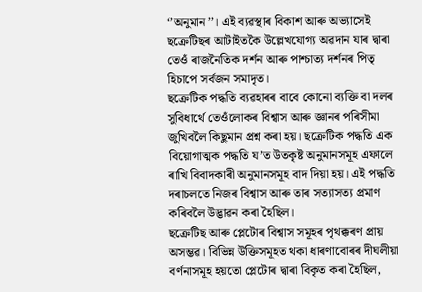‘’অনুমান’’। এই ব্যৱস্থাৰ বিকাশ আৰু অভ্যাসেই ছক্ৰেটিছৰ আটাইতকৈ উল্লেখযোগ্য অৱদান যাৰ দ্বাৰা তেওঁ ৰাজনৈতিক দৰ্শন আৰু পাশ্চাত্য দৰ্শনৰ পিতৃ হিচাপে সৰ্বজন সমাদৃত।
ছক্ৰেটিক পদ্ধতি ব্যৱহাৰৰ বাবে কোনো ব্যক্তি বা দলৰ সুবিধাৰ্থে তেওঁলোকৰ বিশ্বাস আৰু জ্ঞানৰ পৰিসীমা জুখিবলৈ কিছুমান প্ৰশ্ন কৰা হয়। ছক্ৰেটিক পদ্ধতি এক বিয়োগাত্মক পদ্ধতি য’ত উতকৃষ্ট অনুমানসমূহ এফালে ৰাখি বিবাদকাৰী অনুমানসমূহ বাদ দিয়া হয়। এই পদ্ধতি দৰাচলতে নিজৰ বিশ্বাস আৰু তাৰ সত্যাসত্য প্ৰমাণ কৰিবলৈ উদ্ভাৱন কৰা হৈছিল।
ছক্ৰেটিছ আৰু প্লেটোৰ বিশ্বাস সমূহৰ পৃথক্কৰণ প্ৰায় অসম্ভৱ। বিভিন্ন উক্তিসমূহত থকা ধাৰণাবোৰৰ দীঘলীয়া বৰ্ণনাসমূহ হয়তো প্লেটোৰ দ্বাৰা বিকৃত কৰা হৈছিল,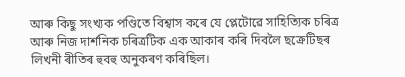আৰু কিছু সংখ্যক পণ্ডিতে বিশ্বাস কৰে যে প্লেটোৱে সাহিত্যিক চৰিত্ৰ আৰু নিজ দাৰ্শনিক চৰিত্ৰটিক এক আকাৰ কৰি দিবলৈ ছক্ৰেটিছৰ লিখনী ৰীতিৰ হুবহু অনুকৰণ কৰিছিল।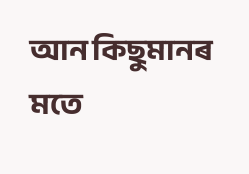আন কিছুমানৰ মতে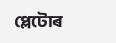প্লেটোৰ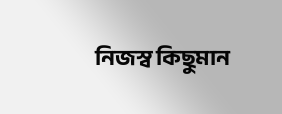নিজস্ব কিছুমান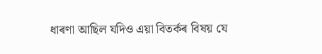ধাৰণা আছিল যদিও এয়া বিতৰ্কৰ বিষয় যে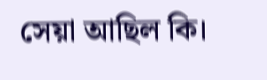সেয়া আছিল কি।